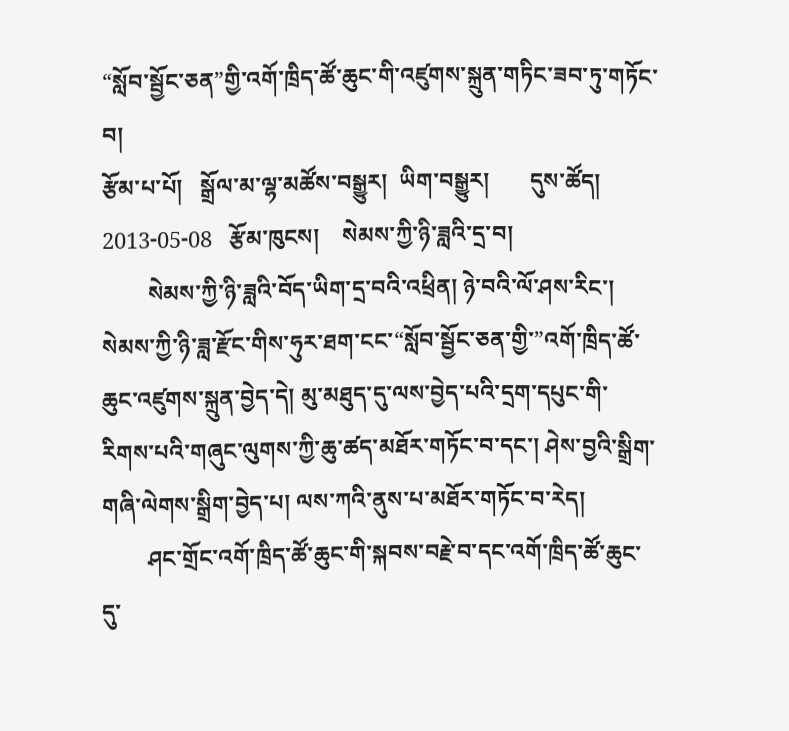“སློབ་སྦྱོང་ཅན”གྱི་འགོ་ཁྲིད་ཚོ་ཆུང་གི་འཛུགས་སྐྲུན་གཏིང་ཟབ་ཏུ་གཏོང་བ།
རྩོམ་པ་པོ།   སྒྲོལ་མ་ལྷ་མཚོས་བསྒྱུར།  ཡིག་བསྒྱུར།       དུས་ཚོད།   2013-05-08   རྩོམ་ཁུངས།    སེམས་ཀྱི་ཉི་ཟླའི་དྲ་བ།
        སེམས་ཀྱི་ཉི་ཟླའི་བོད་ཡིག་དྲ་བའི་འཕྲིན། ཉེ་བའི་ལོ་ཤས་རིང་། སེམས་ཀྱི་ཉི་ཟླ་རྫོང་གིས་ཧུར་ཐག་ངང་“སློབ་སྦྱོང་ཅན་གྱི་”འགོ་ཁྲིད་ཚོ་ཆུང་འཛུགས་སྐྲུན་བྱེད་དེ། མུ་མཐུད་དུ་ལས་བྱེད་པའི་དྲག་དཔུང་གི་རིགས་པའི་གཞུང་ལུགས་ཀྱི་ཆུ་ཚད་མཐོར་གཏོང་བ་དང་། ཤེས་བྱའི་སྒྲིག་གཞི་ལེགས་སྒྲིག་བྱེད་པ། ལས་ཀའི་ནུས་པ་མཐོར་གཏོང་བ་རེད།
        ཤང་གྲོང་འགོ་ཁྲིད་ཚོ་ཆུང་གི་སྐབས་བརྗེ་བ་དང་འགོ་ཁྲིད་ཚོ་ཆུང་དུ་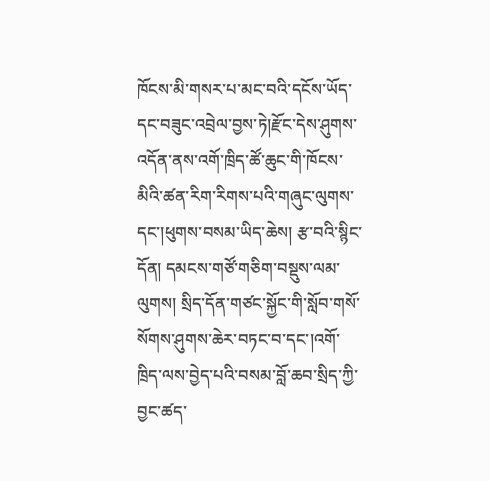ཁོངས་མི་གསར་པ་མང་བའི་དངོས་ཡོད་དང་བཟུང་འབྲེལ་བྱས་ཏེ།རྫོང་དེས་ཤུགས་འདོན་ནས་འགོ་ཁྲིད་ཚོ་ཆུང་གི་ཁོངས་མིའི་ཚན་རིག་རིགས་པའི་གཞུང་ལུགས་དང་།ཕུགས་བསམ་ཡིད་ཆེས། རྩ་བའི་སྙིང་དོན། དམངས་གཙོ་གཅིག་བསྡུས་ལམ་ལུགས། སྲིད་དོན་གཙང་སྐྱོང་གི་སློབ་གསོ་སོགས་ཤུགས་ཆེར་བཏང་བ་དང་།འགོ་ཁྲིད་ལས་བྱེད་པའི་བསམ་བློ་ཆབ་སྲིད་ཀྱི་བྱང་ཚད་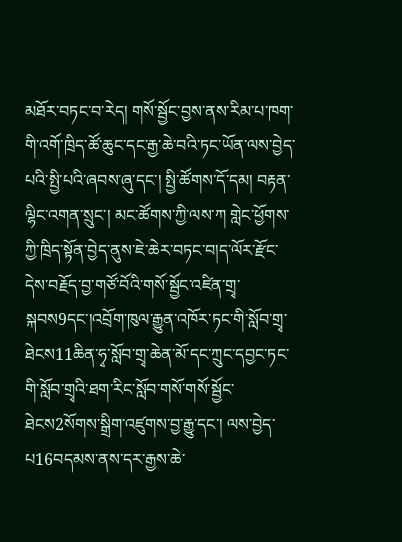མཐོར་བཏང་བ་རེད། གསོ་སྦྱོང་བྱས་ནས་རིམ་པ་ཁག་གི་འགོ་ཁྲིད་ཚོ་ཆུང་དང་རྒྱ་ཆེ་བའི་ཏང་ཡོན་ལས་བྱེད་པའི་སྤྱི་པའི་ཞབས་ཞུ་དང་། སྤྱི་ཚོགས་དོ་དམ། བརྟན་ལྷིང་འགན་སྲུང་། མང་ཚོགས་ཀྱི་ལས་ཀ གླེང་ཕྱོགས་ཀྱི་ཁྲིད་སྟོན་བྱེད་ནུས་ཇེ་ཆེར་བཏང་བ།ད་ལོར་རྫོང་དེས་བརྗོད་བྱ་གཙོ་བོའི་གསོ་སྦྱོང་འཛིན་གྲྭ་སྐབས9དང་།འབྲོག་ཁུལ་རྒྱུན་འཁོར་ཏང་གི་སློབ་གྲྭ་ཐེངས11ཆིན་ཧྭ་སློབ་གྲྭ་ཆེན་མོ་དང་ཀྲུང་དབྱང་ཏང་གི་སློབ་གྲྭའི་ཐག་རིང་སློབ་གསོ་གསོ་སྦྱོང་ཐེངས2སོགས་སྒྲིག་འཛུགས་བྱ་རྒྱུ་དང་། ལས་བྱེད་པ16བདམས་ནས་དར་རྒྱས་ཆེ་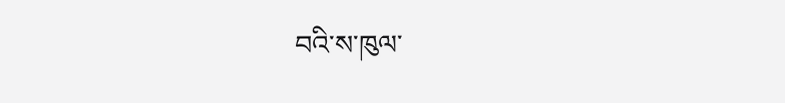བའི་ས་ཁུལ་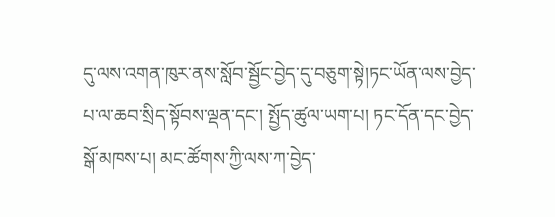དུ་ལས་འགན་ཁུར་ནས་སློབ་སྦྱོང་བྱེད་དུ་བཅུག་སྟེ།ཏང་ཡོན་ལས་བྱེད་པ་ལ་ཆབ་སྲིད་སྟོབས་ལྡན་དང་། སྤྱོད་ཚུལ་ཡག་པ། ཏང་དོན་དང་བྱེད་སྒོ་མཁས་པ། མང་ཚོགས་ཀྱི་ལས་ཀ་བྱེད་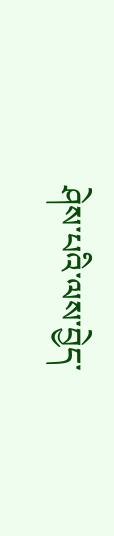ཤེས་པའི་ལས་བྱེད་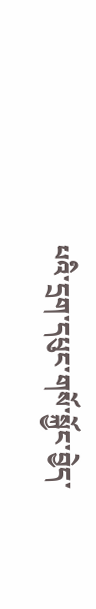པའི་དྲག་དཔུང་གསོ་སྐྱོང་བྱེད་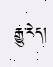རྒྱུ་རེད།